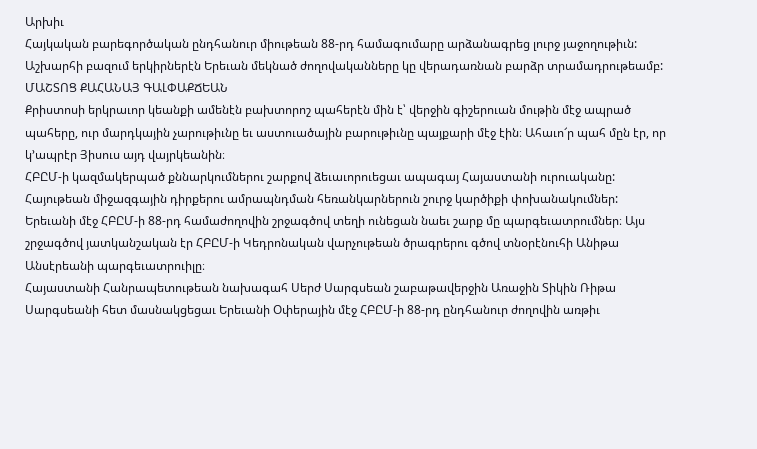Արխիւ
Հայկական բարեգործական ընդհանուր միութեան 88-րդ համագումարը արձանագրեց լուրջ յաջողութիւն:
Աշխարհի բազում երկիրներէն Երեւան մեկնած ժողովականները կը վերադառնան բարձր տրամադրութեամբ:
ՄԱՇՏՈՑ ՔԱՀԱՆԱՅ ԳԱԼՓԱՔՃԵԱՆ
Քրիստոսի երկրաւոր կեանքի ամենէն բախտորոշ պահերէն մին է՝ վերջին գիշերուան մութին մէջ ապրած պահերը, ուր մարդկային չարութիւնը եւ աստուածային բարութիւնը պայքարի մէջ էին։ Ահաւո՜ր պահ մըն էր, որ կ՚ապրէր Յիսուս այդ վայրկեանին։
ՀԲԸՄ-ի կազմակերպած քննարկումներու շարքով ձեւաւորուեցաւ ապագայ Հայաստանի ուրուականը:
Հայութեան միջազգային դիրքերու ամրապնդման հեռանկարներուն շուրջ կարծիքի փոխանակումներ:
Երեւանի մէջ ՀԲԸՄ-ի 88-րդ համաժողովին շրջագծով տեղի ունեցան նաեւ շարք մը պարգեւատրումներ։ Այս շրջագծով յատկանշական էր ՀԲԸՄ-ի Կեդրոնական վարչութեան ծրագրերու գծով տնօրէնուհի Անիթա Անսէրեանի պարգեւատրուիլը։
Հայաստանի Հանրապետութեան նախագահ Սերժ Սարգսեան շաբաթավերջին Առաջին Տիկին Ռիթա Սարգսեանի հետ մասնակցեցաւ Երեւանի Օփերային մէջ ՀԲԸՄ-ի 88-րդ ընդհանուր ժողովին առթիւ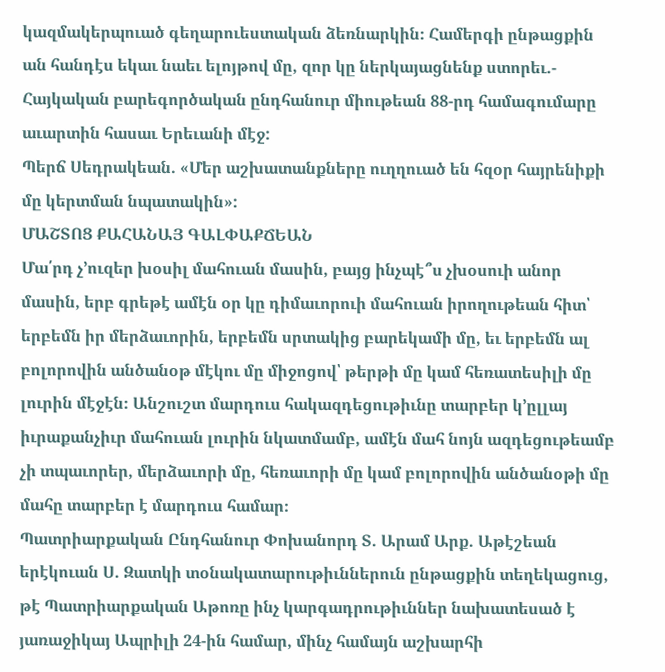կազմակերպուած գեղարուեստական ձեռնարկին։ Համերգի ընթացքին ան հանդէս եկաւ նաեւ ելոյթով մը, զոր կը ներկայացնենք ստորեւ.-
Հայկական բարեգործական ընդհանուր միութեան 88-րդ համագումարը աւարտին հասաւ Երեւանի մէջ:
Պերճ Սեդրակեան. «Մեր աշխատանքները ուղղուած են հզօր հայրենիքի մը կերտման նպատակին»:
ՄԱՇՏՈՑ ՔԱՀԱՆԱՅ ԳԱԼՓԱՔՃԵԱՆ
Մա՛րդ չ՚ուզեր խօսիլ մահուան մասին, բայց ինչպէ՞ս չխօսուի անոր մասին, երբ գրեթէ ամէն օր կը դիմաւորուի մահուան իրողութեան հիտ՝ երբեմն իր մերձաւորին, երբեմն սրտակից բարեկամի մը, եւ երբեմն ալ բոլորովին անծանօթ մէկու մը միջոցով՝ թերթի մը կամ հեռատեսիլի մը լուրին մէջէն։ Անշուշտ մարդուս հակազդեցութիւնը տարբեր կ՚ըլլայ իւրաքանչիւր մահուան լուրին նկատմամբ, ամէն մահ նոյն ազդեցութեամբ չի տպաւորեր, մերձաւորի մը, հեռաւորի մը կամ բոլորովին անծանօթի մը մահը տարբեր է մարդուս համար։
Պատրիարքական Ընդհանուր Փոխանորդ Տ. Արամ Արք. Աթէշեան երէկուան Ս. Զատկի տօնակատարութիւններուն ընթացքին տեղեկացուց, թէ Պատրիարքական Աթոռը ինչ կարգադրութիւններ նախատեսած է յառաջիկայ Ապրիլի 24-ին համար, մինչ համայն աշխարհի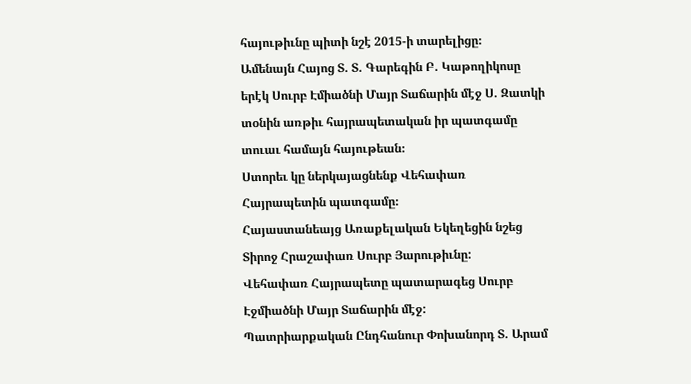հայութիւնը պիտի նշէ 2015-ի տարելիցը։
Ամենայն Հայոց Տ. Տ. Գարեգին Բ. Կաթողիկոսը երէկ Սուրբ Էմիածնի Մայր Տաճարին մէջ Ս. Զատկի տօնին առթիւ հայրապետական իր պատգամը տուաւ համայն հայութեան։
Ստորեւ կը ներկայացնենք Վեհափառ Հայրապետին պատգամը։
Հայաստանեայց Առաքելական Եկեղեցին նշեց Տիրոջ Հրաշափառ Սուրբ Յարութիւնը:
Վեհափառ Հայրապետը պատարագեց Սուրբ Էջմիածնի Մայր Տաճարին մէջ:
Պատրիարքական Ընդհանուր Փոխանորդ Տ. Արամ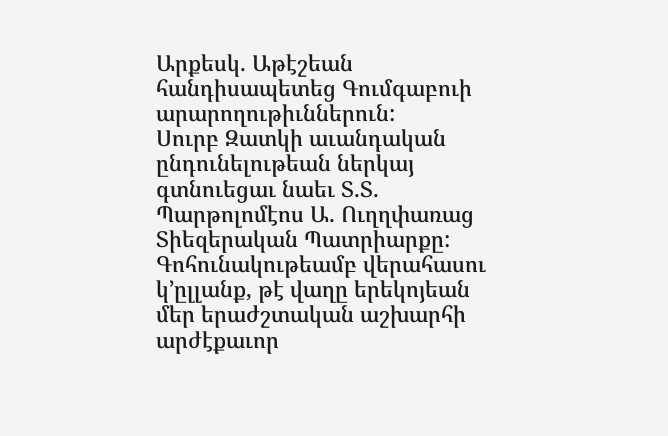Արքեսկ. Աթէշեան հանդիսապետեց Գումգաբուի արարողութիւններուն:
Սուրբ Զատկի աւանդական ընդունելութեան ներկայ գտնուեցաւ նաեւ Տ.Տ. Պարթոլոմէոս Ա. Ուղղփառաց Տիեզերական Պատրիարքը:
Գոհունակութեամբ վերահասու կ՚ըլլանք, թէ վաղը երեկոյեան մեր երաժշտական աշխարհի արժէքաւոր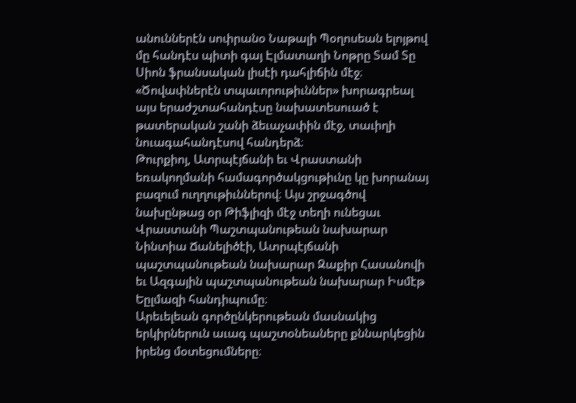անուններէն սոփրանօ Նաթալի Պօղոսեան ելոյթով մը հանդէս պիտի գայ Էլմատաղի Նոթրը Տամ Տը Սիոն ֆրանսական լիսէի դահլիճին մէջ։ «Ծովափներէն տպաւորութիւններ» խորագրեալ այս երաժշտահանդէսը նախատեսուած է թատերական շանի ձեւաչափին մէջ, տաւիղի նուագահանդէսով հանդերձ։
Թուրքիոյ, Ատրպէյճանի եւ Վրաստանի եռակողմանի համագործակցութիւնը կը խորանայ բազում ուղղութիւններով։ Այս շրջագծով նախընթաց օր Թիֆլիզի մէջ տեղի ունեցաւ Վրաստանի Պաշտպանութեան նախարար Նինտիա Ճանելիծէի, Ատրպէյճանի պաշտպանութեան նախարար Զաքիր Հասանովի եւ Ազգային պաշտպանութեան նախարար Իսմէթ Եըլմազի հանդիպումը։
Արեւելեան գործընկերութեան մասնակից երկիրներուն աւագ պաշտօնեաները քննարկեցին իրենց մօտեցումները։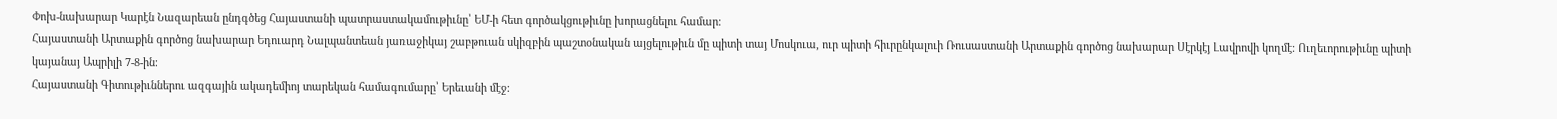Փոխ-նախարար Կարէն Նազարեան ընդգծեց Հայաստանի պատրաստակամութիւնը՝ ԵՄ-ի հետ գործակցութիւնը խորացնելու համար։
Հայաստանի Արտաքին գործոց նախարար Եդուարդ Նալպանտեան յառաջիկայ շաբթուան սկիզբին պաշտօնական այցելութիւն մը պիտի տայ Մոսկուա, ուր պիտի հիւրընկալուի Ռուսաստանի Արտաքին գործոց նախարար Սէրկէյ Լավրովի կողմէ։ Ուղեւորութիւնը պիտի կայանայ Ապրիլի 7-8-ին։
Հայաստանի Գիտութիւններու ազգային ակադեմիոյ տարեկան համագումարը՝ Երեւանի մէջ: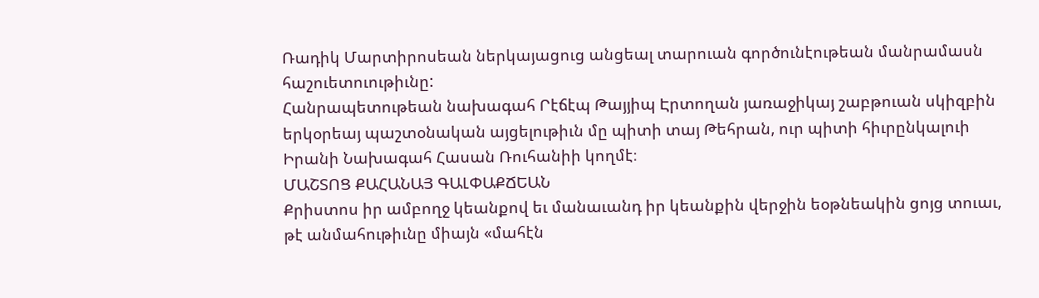Ռադիկ Մարտիրոսեան ներկայացուց անցեալ տարուան գործունէութեան մանրամասն հաշուետուութիւնը:
Հանրապետութեան նախագահ Րէճէպ Թայյիպ Էրտողան յառաջիկայ շաբթուան սկիզբին երկօրեայ պաշտօնական այցելութիւն մը պիտի տայ Թեհրան, ուր պիտի հիւրընկալուի Իրանի Նախագահ Հասան Ռուհանիի կողմէ։
ՄԱՇՏՈՑ ՔԱՀԱՆԱՅ ԳԱԼՓԱՔՃԵԱՆ
Քրիստոս իր ամբողջ կեանքով եւ մանաւանդ իր կեանքին վերջին եօթնեակին ցոյց տուաւ, թէ անմահութիւնը միայն «մահէն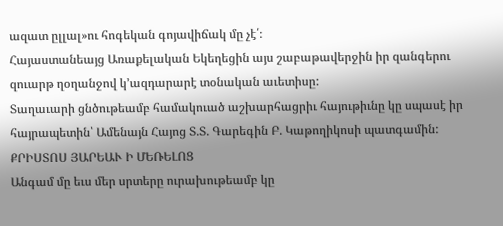ազատ ըլլալ»ու հոգեկան գոյավիճակ մը չէ՛։
Հայաստանեայց Առաքելական Եկեղեցին այս շաբաթավերջին իր զանգերու զուարթ ղօղանջով կ՚ազդարարէ տօնական աւետիսը:
Տաղաւարի ցնծութեամբ համակուած աշխարհացրիւ հայութիւնը կը սպասէ իր հայրապետին՝ Ամենայն Հայոց Տ.Տ. Գարեգին Բ. Կաթողիկոսի պատգամին:
ՔՐԻՍՏՈՍ ՅԱՐԵԱՒ Ի ՄԵՌԵԼՈՑ
Անգամ մը եւս մեր սրտերը ուրախութեամբ կը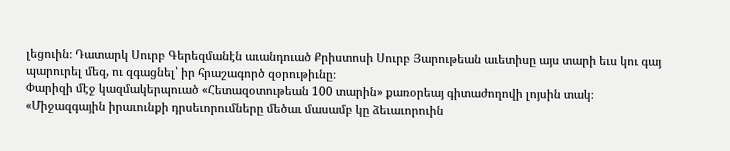լեցուին։ Դատարկ Սուրբ Գերեզմանէն աւանդուած Քրիստոսի Սուրբ Յարութեան աւետիսը այս տարի եւս կու գայ պարուրել մեզ, ու զգացնել՝ իր հրաշագործ զօրութիւնը։
Փարիզի մէջ կազմակերպուած «Հետազօտութեան 100 տարին» քառօրեայ գիտաժողովի լոյսին տակ։
«Միջազգային իրաւունքի դրսեւորումները մեծաւ մասամբ կը ձեւաւորուին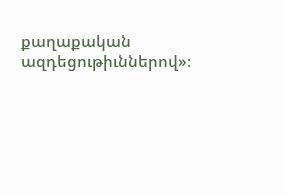քաղաքական ազդեցութիւններով»։